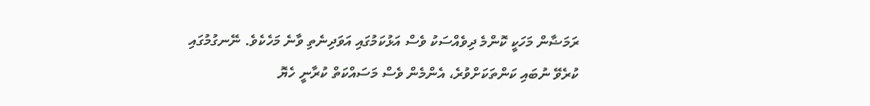ރަމަޟާން މަހަކީ ކޮންމެ ދިވެއްސަކު ވެސް އަޅުކަމުގައި އަވަދިނެތި ވާނެ މަހެކެވެ. ނޭނގުމުގައި ކުރެވޭ ނުބައި ކަންތަކަށްވުރެ، އެންމެން ވެސް މަސައްކަތް ކުރާނީ ހެޔޮ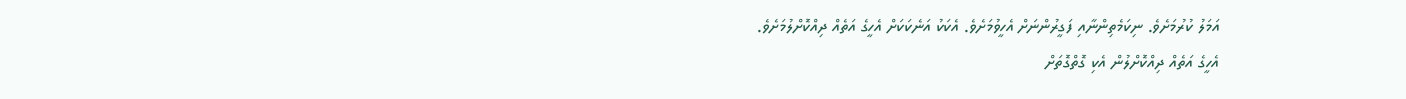އަމަލު ކުރުމަށެވެ. ނިކަމެތިންނާއި ފަގީރުންނަށް އެހީވުމަށެވެ. އެކަކު އަނެކަކަށް އެހީގެ އަތެއް ދިއްކޮށްލުމަށެވެ.
އެހީގެ އަތެއް ދިއްކޮށްލުން އެކި ގޮތްގޮތަށް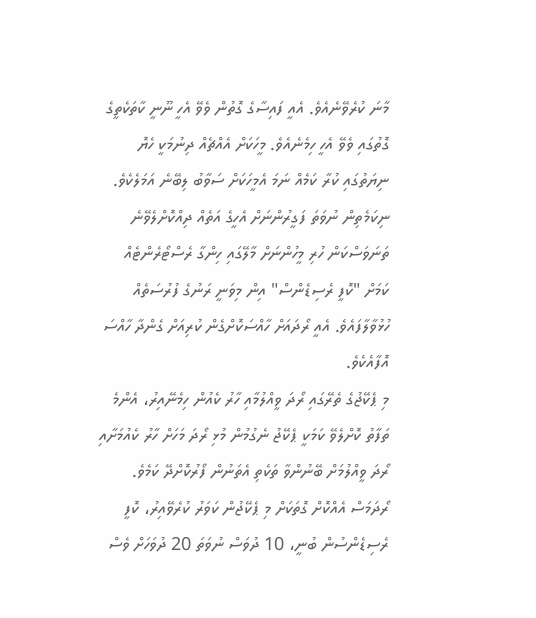މާނަ ކުރެވޭނެއެވެ. އެއީ ފައިސާގެ ގޮތުން ވެވޭ އެހީ ނޫނީ ކާތަކެތީގެ ގޮތުގައި ވެވޭ އެހީ ހިމެނެއެވެ. މީހަކަށް އެއްޗެއް ދިނުމަކީ ހެޔޮ ނިޔަތުގައި ކުރާ ކަމެއް ނަމަ އެމީހަކަށް ސަވާބު ލިބޭނެ އަމަލެކެވެ.
ނިކަމެތިން ނުވަތަ ފަގީރުންނަށް އެހީގެ އަތެއް ދިއްކޮށްލެވޭނެ ތަނަވަސްކަން ހުރި މީހުންނަށް މާލޭގައި ހިންގާ ރެސްޓޯރެންޓެއް ކަމަށް "ކޮފީ ރެސިޑެންސް" އިން މިވަނީ ރަނުގެ ފުރުސަތެއް ހުޅުވާލާފައެވެ. އެއީ ރޯދައަށް ހާއްސަކޮށްގެން ކުރިއަށް ގެންދާ ހާއްސަ އޮފާއެކެވެ.
މި ޕެކޭޖުގެ ތެރޭގައި ރޯދަ ވީއްލުމާއި ހާރު ކެއުން ހިމެނޭއިރު، އެންމެ ތަފާތު ކޮށްލެވޭ ކަމަކީ ޕެކޭޖު ނެގުމުން މުޅި ރޯދަ މަހަށް ހާރު ކެއުމަށާއި ރޯދަ ވީއްލުމަށް ބޭނުންވާ ތަކެތި އެތަނުން ފޯރުކޮށްދޭ ކަމެވެ.
ރޯދަމަސް އެއްކޮށް ގޮތަކަށް މި ޕެކޭޖުން ކަވަރު ކުރެވޭއިރު، ކޮފީ ރެސިޑެންސުން ބުނީ، 10 ދުވަސް ނުވަތަ 20 ދުވަހަށް ވެސް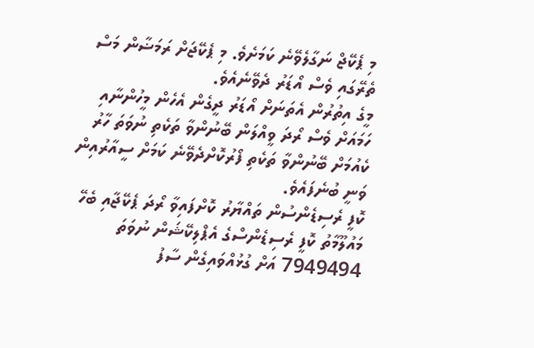މި ޕެކޭޖް ނަގާލެވޭނެ ކަމަށެވެ. މި ޕެކޭޖަށް ރަމަޟާން މަސް ތެރޭގައި ވެސް އޯޑަރު ދެވޭނެއެވެ.
މީގެ އިތުރުން އެތަނަށް އޯޑަރު ދީގެން އެހެން މީހުންނާއި ހަމައަށް ވެސް ރޯދަ ވީއްލަން ބޭނުންވާ ތަކެތި ނުވަތަ ހާރު ކެއުމަށް ބޭނުންވާ ތަކެތި ފޯރުކޮށްދެވޭނެ ކަމަށް ސީއާރުއިން ވަނީ ބުނެފައެވެ.
ކޮފީ ރެސިޑެންސުން ތައްޔާރު ކޮށްފައިވާ ރޯދަ ޕެކޭޖާއި ބެހޭ މައުލޫމާތު ކޮފީ ރެސިޑެންސްގެ އެޕްލިކޭޝަން ނުވަތަ 7949494 އަށް ގުޅުއްވައިގެން ސާފު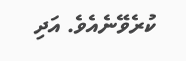ކުރެވޭނެއެވެ. އަދި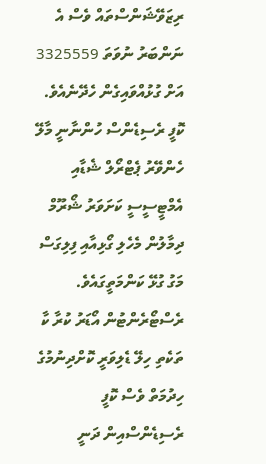ރިޒަވޭޝަންސްތައް ވެސް އެ ނަންބަރު ނުވަތަ 3325559 އަށް ގުޅުއްވައިގެން ހެދޭނެއެވެ.
ކޮފީ ރެސިޑެންސް ހުންނާނީ މާލޭ ހެންވޭރު ޕެޓްރޯލް ޝެޑާއި އެމްޓީސީސީ ކަށަވަރު ޝޯރޫމް ދިމާލުން މެހެލި ގޯޅިއާއި ފިލިގަސް މަގު ގުޅޭ ކަންމަތީގައެވެ. ރެސްޓޯރެންޓުން އޯޑަރު ކުރާ ކާ ތަކެތި ހިލޭ ޑެލިވަރީ ކޮށްދިނުމުގެ ހިދުމަތް ވެސް ކޮފީ ރެސިޑެންސްއިން ދަނީ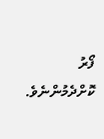ފޯރު ކޮށްދެމުންނެވެ.